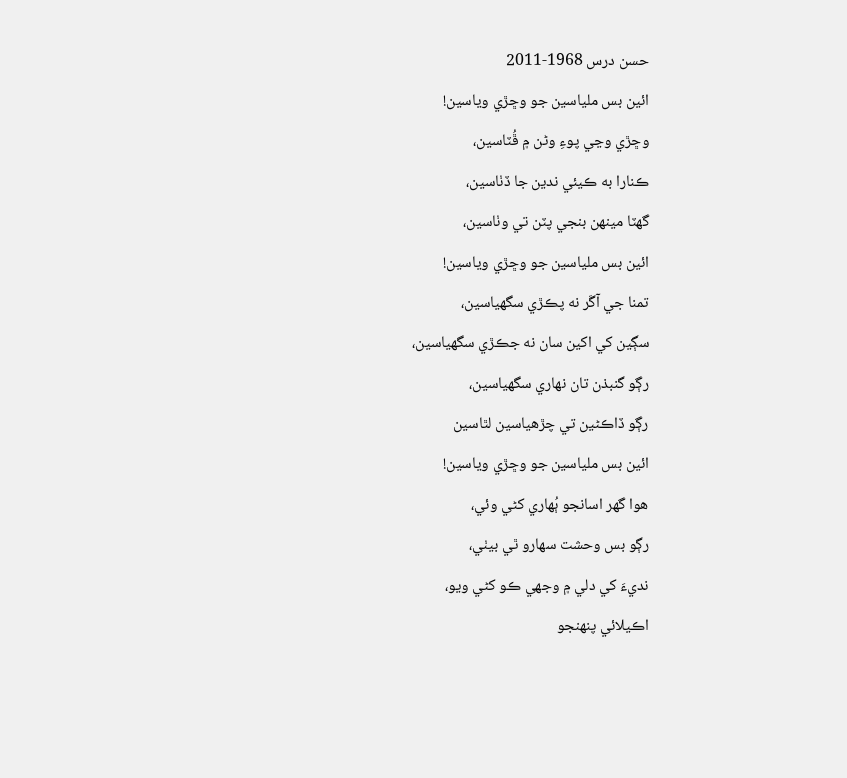حسن درس 1968-2011
ائين بس ملياسين جو وڇڙي وياسين!
وڇڙي وڃي پوءِ وڻن ۾ ڦُٽاسين،
ڪنارا به ڪيئي ندين جا ڏٺاسين،
گهٽا مينهن بنجي پٽن تي وٺاسين،
ائين بس ملياسين جو وڇڙي وياسين!
تمنا جي آڱر نه پڪڙي سگهياسين،
سڳين کي اکين سان نه جڪڙي سگهياسين،
رڳو گنبذن تان نهاري سگهياسين،
رڳو ڏاڪڻين تي چڙهياسين لٿاسين
ائين بس ملياسين جو وڇڙي وياسين!
هوا گهر اسانجو ٻُهاري کڻي وئي،
رڳو بس وحشت سهارو ٿي بيٺي،
نديءَ کي دلي ۾ وجهي ڪو کڻي ويو،
اڪيلائي پنهنجو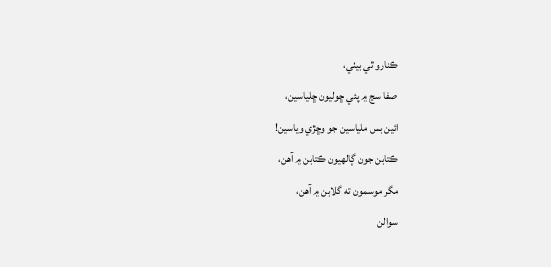ڪنارو ٿي بيٺي،
صفا سڃ ۾ پئي ڇوليون ڇلياسين،
ائين بس ملياسين جو وڇڙي وياسين!
ڪتابن جون ڳالهيون ڪتابن ۾ آهن،
مگر موسمون ته گلابن ۾ آهن،
سوالن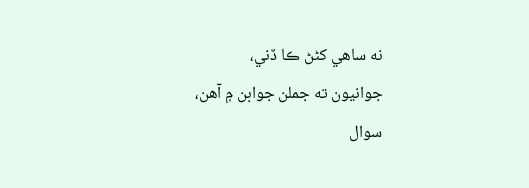نه ساهي کڻڻ ڪا ڏني،
جوانيون ته جملن جوابن ۾ آهن،
سوال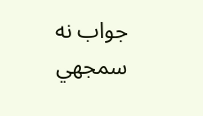جواب نه سمجهي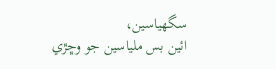سگهياسين،
ائين بس ملياسين جو وڇڙي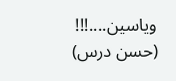وياسين....!!!
(حسن درس)